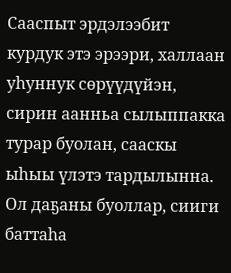Сааспыт эрдэлээбит курдук этэ эрээри, халлаан уһуннук сөрүүдүйэн, сирин аанньа сылыппакка турар буолан, сааскы ыһыы үлэтэ тардылынна. Ол даҕаны буоллар, сииги баттаһа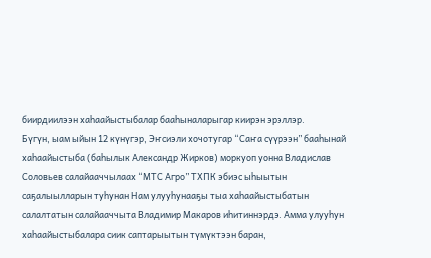биирдиилээн хаһаайыстыбалар бааһыналарыгар киирэн эрэллэр.
Бүгүн, ыам ыйын 12 күнүгэр, Эҥсиэли хочотугар “Саҥа сүүрээн” бааһынай хаһаайыстыба (баһылык Александр Жирков) моркуоп уонна Владислав Соловьев салайааччылаах “МТС Агро” ТХПК эбиэс ыһыытын саҕалыылларын туһунан Нам улууһунааҕы тыа хаһаайыстыбатын салалтатын салайааччыта Владимир Макаров иһитиннэрдэ. Амма улууһун хаһаайыстыбалара сиик саптарыытын түмүктээн баран,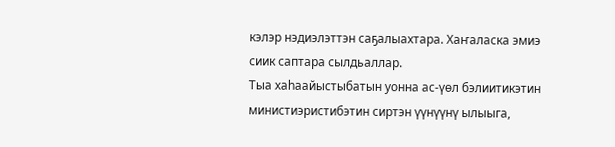кэлэр нэдиэлэттэн саҕалыахтара. Хаҥаласка эмиэ сиик саптара сылдьаллар.
Тыа хаһаайыстыбатын уонна ас-үөл бэлиитикэтин министиэристибэтин сиртэн үүнүүнү ылыыга,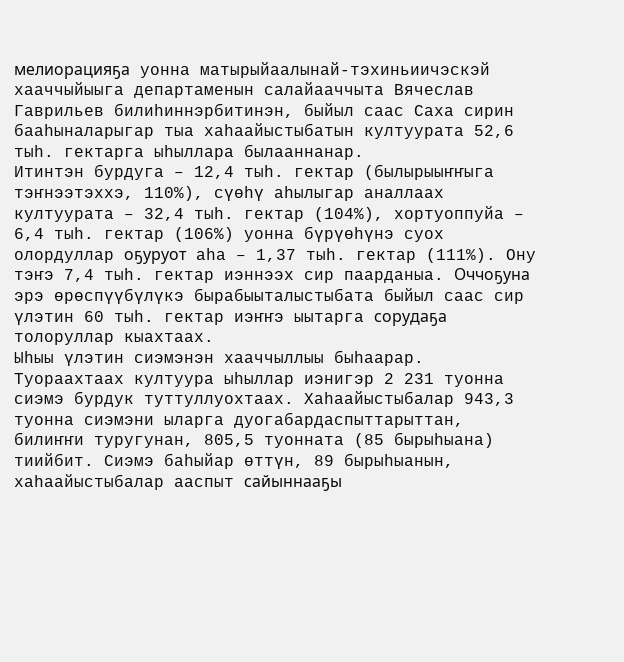мелиорацияҕа уонна матырыйаалынай-тэхиньиичэскэй хааччыйыыга департаменын салайааччыта Вячеслав Гаврильев билиһиннэрбитинэн, быйыл саас Саха сирин бааһыналарыгар тыа хаһаайыстыбатын култуурата 52,6 тыһ. гектарга ыһыллара былааннанар.
Итинтэн бурдуга – 12,4 тыһ. гектар (былырыыҥҥыга тэҥнээтэххэ, 110%), сүөһү аһылыгар аналлаах култуурата – 32,4 тыһ. гектар (104%), хортуоппуйа – 6,4 тыһ. гектар (106%) уонна бүрүөһүнэ суох олордуллар оҕуруот аһа – 1,37 тыһ. гектар (111%). Ону тэҥэ 7,4 тыһ. гектар иэннээх сир паарданыа. Оччоҕуна эрэ өрөспүүбүлүкэ бырабыыталыстыбата быйыл саас сир үлэтин 60 тыһ. гектар иэҥҥэ ыытарга сорудаҕа толоруллар кыахтаах.
Ыһыы үлэтин сиэмэнэн хааччыллыы быһаарар. Туораахтаах култуура ыһыллар иэнигэр 2 231 туонна сиэмэ бурдук туттуллуохтаах. Хаһаайыстыбалар 943,3 туонна сиэмэни ыларга дуогабардаспыттарыттан, билиҥҥи туругунан, 805,5 туонната (85 бырыһыана) тиийбит. Сиэмэ баһыйар өттүн, 89 бырыһыанын, хаһаайыстыбалар ааспыт сайыннааҕы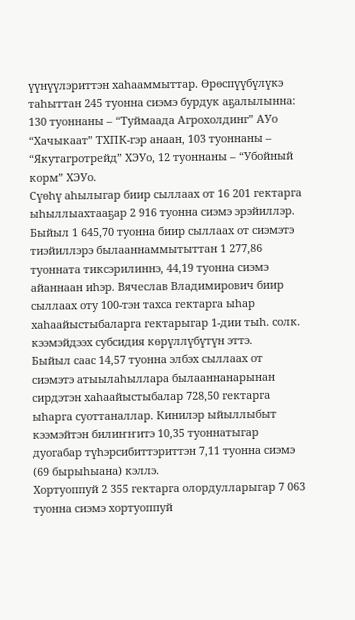үүнүүлэриттэн хаһааммыттар. Өрөспүүбүлүкэ таһыттан 245 туонна сиэмэ бурдук аҕалылынна: 130 туоннаны – “Туймаада Агрохолдинг” АУо “Хачыкаат” ТХПК-гэр анаан, 103 туоннаны – “Якутагротрейд” ХЭУо, 12 туоннаны – “Убойный корм” ХЭУо.
Сүөһү аһылыгар биир сыллаах от 16 201 гектарга ыһыллыахтааҕар 2 916 туонна сиэмэ эрэйиллэр. Быйыл 1 645,70 туонна биир сыллаах от сиэмэтэ тиэйиллэрэ былааннаммытыттан 1 277,86 туонната тиксэрилиннэ, 44,19 туонна сиэмэ айаннаан иһэр. Вячеслав Владимирович биир сыллаах оту 100-тэн тахса гектарга ыһар хаһаайыстыбаларга гектарыгар 1-дии тыһ. солк. кээмэйдээх субсидия көрүллүбүтүн эттэ.
Быйыл саас 14,57 туонна элбэх сыллаах от сиэмэтэ атыылаһыллара былааннанарынан сирдэтэн хаһаайыстыбалар 728,50 гектарга ыһарга суоттаналлар. Кинилэр ыйыллыбыт кээмэйтэн билиҥҥитэ 10,35 туоннатыгар дуогабар түһэрсибиттэриттэн 7,11 туонна сиэмэ (69 бырыһыана) кэллэ.
Хортуоппуй 2 355 гектарга олордулларыгар 7 063 туонна сиэмэ хортуоппуй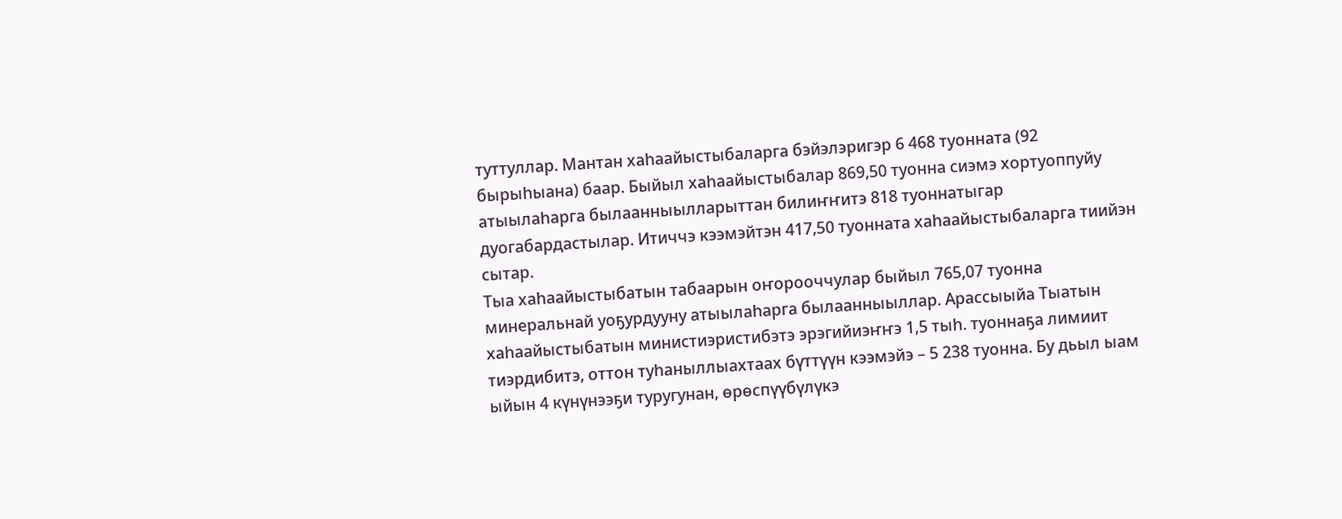туттуллар. Мантан хаһаайыстыбаларга бэйэлэригэр 6 468 туонната (92 бырыһыана) баар. Быйыл хаһаайыстыбалар 869,50 туонна сиэмэ хортуоппуйу атыылаһарга былаанныылларыттан билиҥҥитэ 818 туоннатыгар дуогабардастылар. Итиччэ кээмэйтэн 417,50 туонната хаһаайыстыбаларга тиийэн сытар.
Тыа хаһаайыстыбатын табаарын оҥорооччулар быйыл 765,07 туонна минеральнай уоҕурдууну атыылаһарга былаанныыллар. Арассыыйа Тыатын хаһаайыстыбатын министиэристибэтэ эрэгийиэҥҥэ 1,5 тыһ. туоннаҕа лимиит тиэрдибитэ, оттон туһаныллыахтаах бүттүүн кээмэйэ – 5 238 туонна. Бу дьыл ыам ыйын 4 күнүнээҕи туругунан, өрөспүүбүлүкэ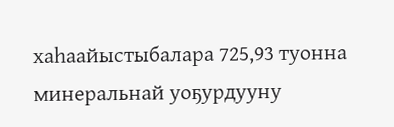хаһаайыстыбалара 725,93 туонна минеральнай уоҕурдууну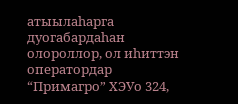атыылаһарга дуогабардаһан олороллор, ол иһиттэн оператордар “Примагро” ХЭУо 324,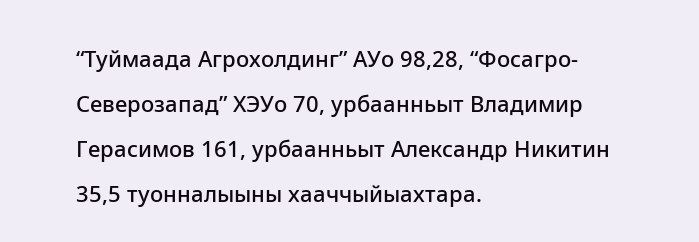“Туймаада Агрохолдинг” АУо 98,28, “Фосагро-Северозапад” ХЭУо 70, урбаанньыт Владимир Герасимов 161, урбаанньыт Александр Никитин 35,5 туонналыыны хааччыйыахтара.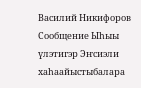Василий Никифоров
Сообщение Ыһыы үлэтигэр Эҥсиэли хаһаайыстыбалара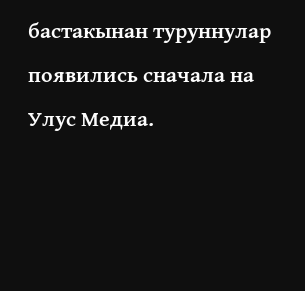бастакынан туруннулар появились сначала на Улус Медиа.